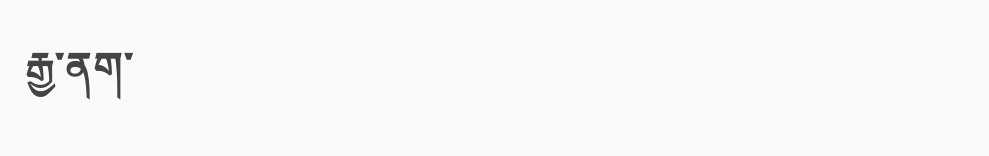རྒྱ་ནག་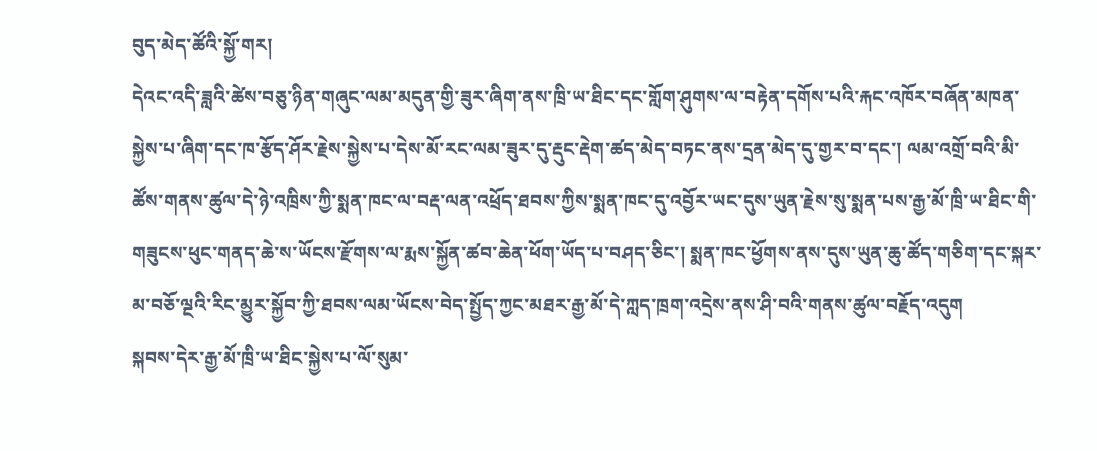བུད་མེད་ཚོའི་སྐྱོ་གར།
དེའང་འདི་ཟླའི་ཚེས་བཅུ་ཉིན་གཞུང་ལམ་མདུན་གྱི་ཟུར་ཞིག་ནས་ཁྲི་ཡ་ཐིང་དང་གློག་ཤུགས་ལ་བརྟེན་དགོས་པའི་རྐང་འཁོར་བཞོན་མཁན་སྐྱེས་པ་ཞིག་དང་ཁ་རྩོད་ཤོར་རྗེས་སྐྱེས་པ་དེས་མོ་རང་ལམ་ཟུར་དུ་རྡུང་རྡེག་ཚད་མེད་བཏང་ནས་དྲན་མེད་དུ་གྱར་བ་དང་། ལམ་འགྲོ་བའི་མི་ཚོས་གནས་ཚུལ་དེ་ཉེ་འཁྲིས་ཀྱི་སྨན་ཁང་ལ་བརྡ་ལན་འཕྲོད་ཐབས་ཀྱིས་སྨན་ཁང་དུ་འབྱོར་ཡང་དུས་ཡུན་རྗེས་སུ་སྨན་པས་རྒྱ་མོ་ཁྲི་ཡ་ཐིང་གི་གཟུངས་ཕུང་གནད་ཆེ་ས་ཡོངས་རྫོགས་ལ་རྨས་སྐྱོན་ཚབ་ཆེན་ཕོག་ཡོད་པ་བཤད་ཅིང་། སྨན་ཁང་ཕྱོགས་ནས་དུས་ཡུན་ཆུ་ཚོད་གཅིག་དང་སྐར་མ་བཅོ་ལྔའི་རིང་མྱུར་སྐྱོབ་ཀྱི་ཐབས་ལམ་ཡོངས་བེད་སྤྱོད་ཀྱང་མཐར་རྒྱ་མོ་དེ་ཀླད་ཁྲག་འདྲེས་ནས་ཤི་བའི་གནས་ཚུལ་བརྗོད་འདུག
སྐབས་དེར་རྒྱ་མོ་ཁྲི་ཡ་ཐིང་སྐྱེས་པ་ལོ་སུམ་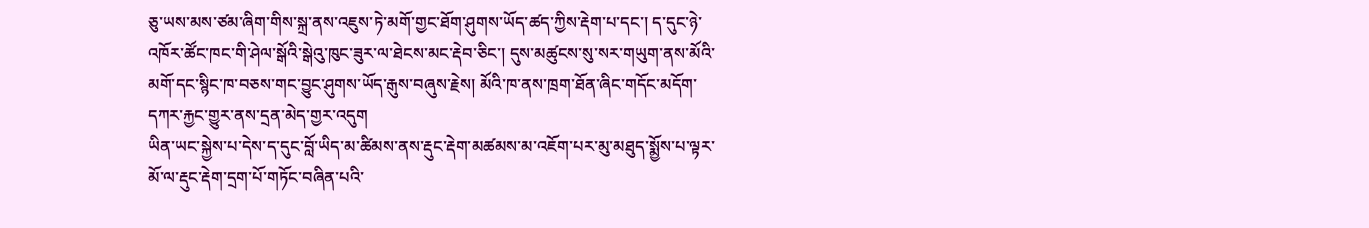ཅུ་ཡས་མས་ཙམ་ཞིག་གིས་སྐྲ་ནས་འཇུས་ཏེ་མགོ་གྱང་ཐོག་ཤུགས་ཡོད་ཚད་ཀྱིས་རྡེག་པ་དང་། ད་དུང་ཉེ་འཁོར་ཚོང་ཁང་གི་ཤེལ་སྒོའི་སྒེའུ་ཁུང་ཟུར་ལ་ཐེངས་མང་རྡེབ་ཅིང་། དུས་མཚུངས་སུ་སར་གཡུག་ནས་མོའི་མགོ་དང་སྙིང་ཁ་བཅས་གང་བྱུང་ཤུགས་ཡོད་རྒུས་བཞུས་རྗེས། མོའི་ཁ་ནས་ཁྲག་ཐོན་ཞིང་གདོང་མདོག་དཀར་རྐྱང་གྱུར་ནས་དྲན་མེད་གྱར་འདུག
ཡིན་ཡང་སྐྱེས་པ་དེས་ད་དུང་བློ་ཡིད་མ་ཚིམས་ནས་རྡུང་རྡེག་མཚམས་མ་འཇོག་པར་མུ་མཐུད་སྨྱོས་པ་ལྟར་མོ་ལ་རྡུང་རྡེག་དྲག་པོ་གཏོང་བཞིན་པའི་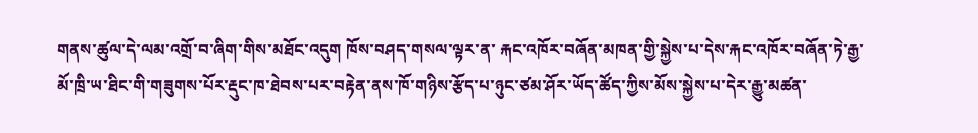གནས་ཚུལ་དེ་ལམ་འགྲོ་བ་ཞིག་གིས་མཐོང་འདུག ཁོས་བཤད་གསལ་ལྟར་ན་ རྐང་འཁོར་བཞོན་མཁན་གྱི་སྐྱེས་པ་དེས་རྐང་འཁོར་བཞོན་ཏེ་རྒྱ་མོ་ཁྲི་ཡ་ཐིང་གི་གཟུགས་པོར་རྡུང་ཁ་ཐེབས་པར་བརྟེན་ནས་ཁོ་གཉིས་རྩོད་པ་ཉུང་ཙམ་ཤོར་ཡོད་ཚོད་ཀྱིས་མོས་སྐྱེས་པ་དེར་རྒྱུ་མཚན་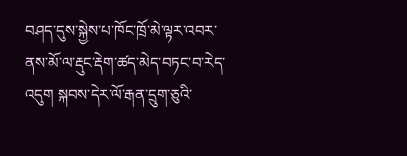བཤད་དུས་སྐྱེས་པ་ཁོང་ཁྲོ་མེ་ལྟར་འབར་ནས་མོ་ལ་རྡུང་རྡེག་ཚད་མེད་བཏང་བ་རེད་འདུག སྐབས་དེར་ལོ་རྒན་དྲུག་ཅུའི་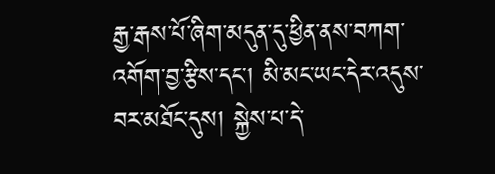རྒྱ་རྒས་པོ་ཞིག་མདུན་དུ་ཕྱིན་ནས་བཀག་འགོག་བྱ་རྩིས་དང་། མི་མང་ཡང་དེར་འདུས་བར་མཐོང་དུས། སྐྱེས་པ་དེ་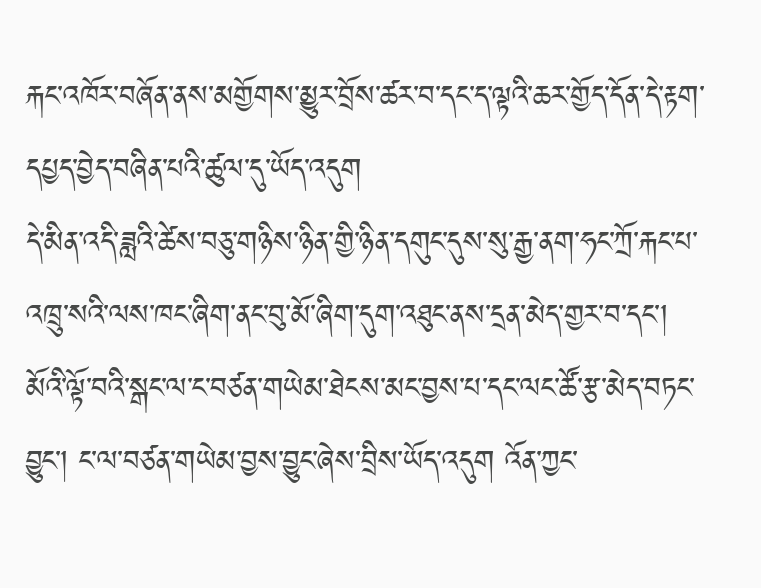རྐང་འཁོར་བཞོན་ནས་མགྱོགས་མྱུར་བྲོས་ཚར་བ་དང་ད་ལྟའི་ཆར་གྱོད་དོན་དེ་རྟག་དཔྱད་བྱེད་བཞིན་པའི་ཚུལ་དུ་ཡོད་འདུག
དེ་མིན་འདི་ཟླའི་ཚེས་བཅུ་གཉིས་ཉིན་གྱི་ཉིན་དགུང་དུས་སུ་རྒྱ་ནག་ཧང་ཀྲོ་རྐང་པ་འཁྲུ་སའི་ལས་ཁང་ཞིག་ནང་བུ་མོ་ཞིག་དུག་འཐུང་ནས་དྲན་མེད་གྱར་བ་དང་། མོའི་ལྟོ་བའི་སྒང་ལ་ང་བཙན་གཡེམ་ཐེངས་མང་བྱས་པ་དང་ལང་ཚོ་རྩ་མེད་བཏང་བྱུང་། ང་ལ་བཙན་གཡེམ་བྱས་བྱུང་ཞེས་བྲིས་ཡོད་འདུག འོན་ཀྱང་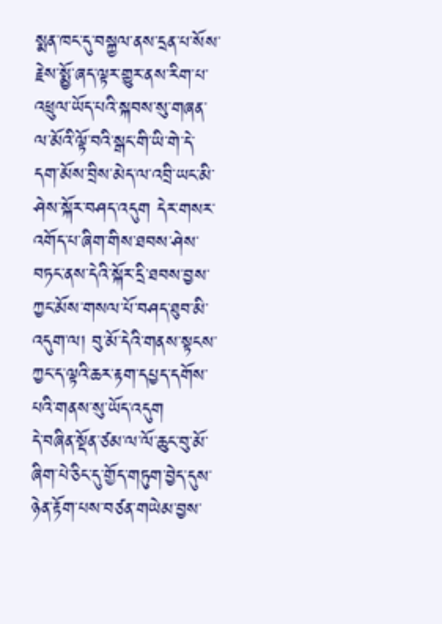སྨན་ཁང་དུ་བསྐྱལ་ནས་དྲན་པ་སོས་རྗེས་སྨྱོ་ཞད་ལྟར་གྱུར་ནས་རིག་པ་འཕྲུལ་ཡོད་པའི་སྐབས་སུ་གཞན་ལ་མོའི་ལྟོ་བའི་སྒང་གི་ཡི་གེ་དེ་དག་མོས་བྲིས་མེད་ལ་འབྲི་ཡང་མི་ཤེས་སྐོར་བཤད་འདུག དེར་གསར་འགོད་པ་ཞིག་གིས་ཐབས་ཤེས་བཏང་ནས་དེའི་སྐོར་དྲི་ཐབས་བྱས་ཀྱང་མོས་གསལ་པོ་བཤད་ཐུབ་མི་འདུག་ལ། བུ་མོ་དེའི་གནས་སྟངས་ཀྱང་ད་ལྟའི་ཆར་རྟག་དཔྱད་དགོས་པའི་གནས་སུ་ཡོད་འདུག
དེ་བཞིན་སྡོན་ཙམ་ལ་ལོ་ཆུང་བུ་མོ་ཞིག་པེ་ཅིང་དུ་གྱོད་གཏུག་བྱེད་དུས་ཉེན་རྟོག་པས་བཙན་གཡེམ་བྱས་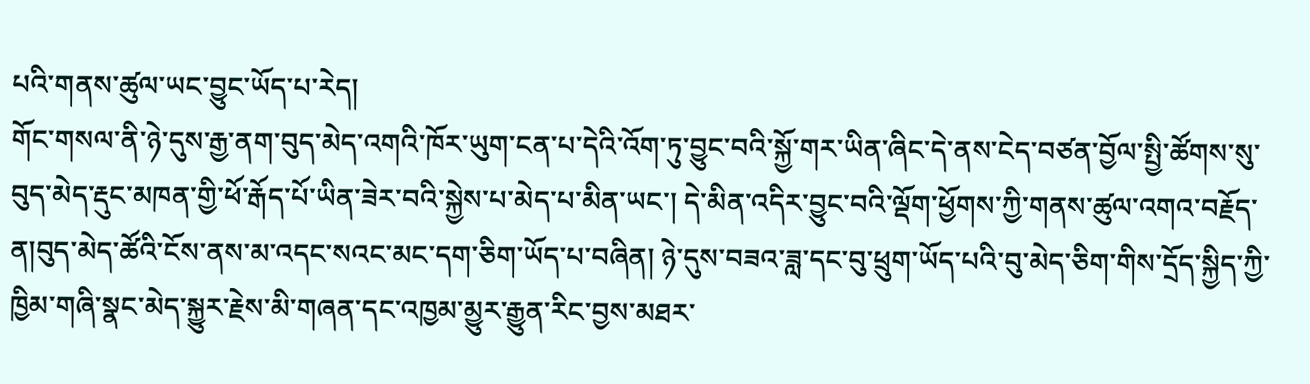པའི་གནས་ཚུལ་ཡང་བྱུང་ཡོད་པ་རེད།
གོང་གསལ་ནི་ཉེ་དུས་རྒྱ་ནག་བུད་མེད་འགའི་ཁོར་ཡུག་ངན་པ་དེའི་འོག་ཏུ་བྱུང་བའི་སྐྱོ་གར་ཡིན་ཞིང་དེ་ནས་ངེད་བཙན་བྱོལ་སྤྱི་ཚོགས་སུ་བུད་མེད་རྡུང་མཁན་གྱི་ཕོ་རྒོད་པོ་ཡིན་ཟེར་བའི་སྐྱེས་པ་མེད་པ་མིན་ཡང་། དེ་མིན་འདིར་བྱུང་བའི་ལྡོག་ཕྱོགས་ཀྱི་གནས་ཚུལ་འགའ་བརྗོད་ན།བུད་མེད་ཚོའི་ངོས་ནས་མ་འདང་སའང་མང་དག་ཅིག་ཡོད་པ་བཞིན། ཉེ་དུས་བཟའ་ཟླ་དང་བུ་ཕྲུག་ཡོད་པའི་བུ་མེད་ཅིག་གིས་དྲོད་སྐྱིད་ཀྱི་ཁྱིམ་གཞི་སྣང་མེད་སྐྱུར་རྗེས་མི་གཞན་དང་འཁྱམ་མྱུར་རྒྱུན་རིང་བྱས་མཐར་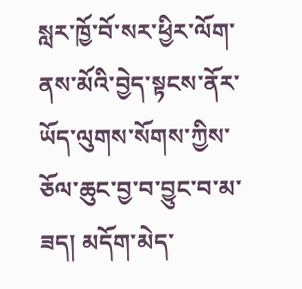སླར་ཁྱོ་བོ་སར་ཕྱིར་ལོག་ནས་མོའི་བྱེད་སྟངས་ནོར་ཡོད་ལུགས་སོགས་ཀྱིས་ཅོལ་ཆུང་བྱ་བ་བྱུང་བ་མ་ཟད། མདོག་མེད་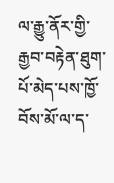ལ་རྒྱུ་ནོར་གྱི་རྒྱབ་བརྟེན་ཐུག་པོ་མེད་པས་ཁྱོ་བོས་མོ་ལ་ད་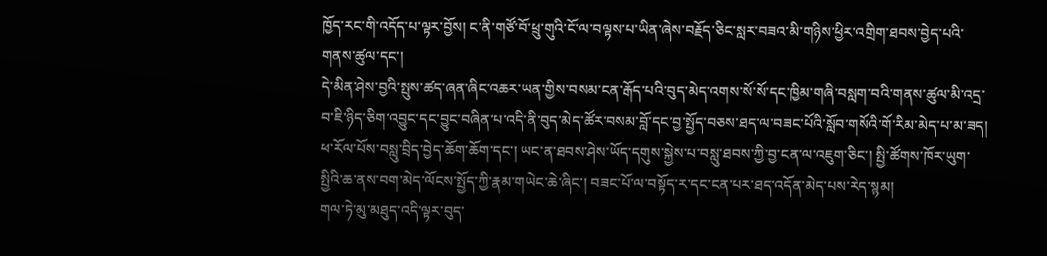ཁྱོད་རང་གི་འདོད་པ་ལྟར་བྱོས། ང་ནི་གཙོ་བོ་ཕྲུ་གུའི་ངོ་ལ་བལྟས་པ་ཡིན་ཞེས་བརྗོད་ཅིང་སླར་བཟའ་མི་གཉིས་ཕྱིར་འགྲིག་ཐབས་བྱེད་པའི་གནས་ཚུལ་དང་།
དེ་མིན་ཤེས་བྱའི་སྤུས་ཚད་ཞན་ཞིང་འཆར་ཡན་གྱིས་བསམ་ངན་རྒོད་པའི་བུད་མེད་འགས་སོ་སོ་དང་ཁྱིམ་གཞི་བསླག་བའི་གནས་ཚུལ་མི་འདྲ་བ་ཇི་ཉིད་ཅིག་འབྱུང་དང་བྱུང་བཞིན་པ་འདི་ནི་བུད་མེད་ཚོར་བསམ་བློ་དང་བྱ་སྤྱོད་བཅས་ཐད་ལ་བཟང་པོའི་སློབ་གསོའི་གོ་རིམ་མེད་པ་མ་ཟད། ཕ་རོལ་པོས་བསླུ་བྲིད་བྱེད་ཆོག་ཆོག་དང་། ཡང་ན་ཐབས་ཤེས་ཡོད་དགུས་སྐྱེས་པ་བསླུ་ཐབས་ཀྱི་བྱ་ངན་ལ་འཇུག་ཅིང་། སྤྱི་ཚོགས་ཁོར་ཡུག་སྤྱིའི་ཆ་ནས་བག་མེད་ལོངས་སྤྱོད་ཀྱི་རྣམ་གཡེང་ཆེ་ཞིང་། བཟང་པོ་ལ་བསྟོད་ར་དང་ངན་པར་ཐད་འདོན་མེད་པས་རེད་སྙམ།
གལ་ཏེ་མུ་མཐུད་འདི་ལྟར་བུད་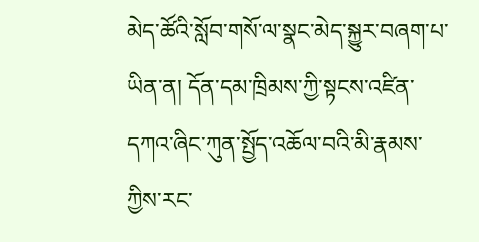མེད་ཚོའི་སློབ་གསོ་ལ་སྣང་མེད་སྐྱུར་བཞག་པ་ཡིན་ན། དོན་དམ་ཁྲིམས་ཀྱི་སྟངས་འཛིན་དཀའ་ཞིང་ཀུན་སྤྱོད་འཆོལ་བའི་མི་རྣམས་ཀྱིས་རང་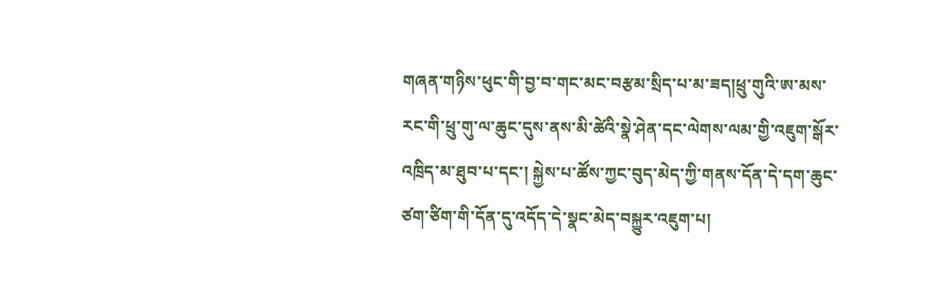གཞན་གཉིས་ཕུང་གི་བྱ་བ་གང་མང་བརྩམ་སྲིད་པ་མ་ཟད།ཕྲུ་གུའི་ཨ་མས་རང་གི་ཕྲུ་གུ་ལ་ཆུང་དུས་ནས་མི་ཚེའི་སྣེ་ཤེན་དང་ལེགས་ལམ་གྱི་འཇུག་སྒོར་འཁྲིད་མ་ཐུབ་པ་དང་། སྐྱེས་པ་ཚོས་ཀྱང་བུད་མེད་ཀྱི་གནས་དོན་དེ་དག་ཆུང་ཙག་ཙིག་གི་དོན་དུ་འདོད་དེ་སྣང་མེད་བསྐྱུར་འཇུག་པ།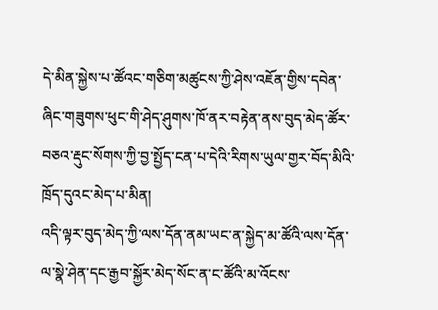དེ་མིན་སྐྱེས་པ་ཚོའང་གཅིག་མཚུངས་ཀྱི་ཤེས་འཇོན་གྱིས་དབེན་ཞིང་གཟུགས་ཕུང་གི་ཤེད་ཤུགས་ཁོ་ནར་བརྟེན་ནས་བུད་མེད་ཚོར་བཅའ་རྡུང་སོགས་ཀྱི་བྱ་སྤྱོད་ངན་པ་དེའི་རིགས་ཡུལ་གྱར་བོད་མིའི་ཁྲོད་དུའང་མེད་པ་མིན།
འདི་ལྟར་བུད་མེད་ཀྱི་ལས་དོན་ནམ་ཡང་ན་སྐྱེད་མ་ཚོའི་ལས་དོན་ལ་སྣེ་ཤེན་དང་རྒྱབ་སྐྱོར་མེད་སོང་ན་ང་ཚོའི་མ་འོངས་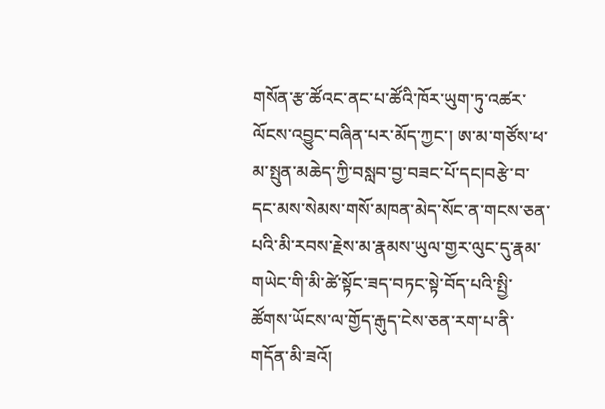གསོན་རྩ་ཚོའང་ནང་པ་ཚོའི་ཁོར་ཡུག་ཏུ་འཚར་ལོངས་འབྱུང་བཞིན་པར་མོད་ཀྱང་། ཨ་མ་གཙོས་ཕ་མ་སྤུན་མཆེད་ཀྱི་བསླབ་བྱ་བཟང་པོ་དང།བརྩེ་བ་དང་མས་སེམས་གསོ་མཁན་མེད་སོང་ན་གངས་ཅན་པའི་མི་རབས་རྗེས་མ་རྣམས་ཡུལ་གྱར་ལུང་དུ་རྣམ་གཡེང་གི་མི་ཚེ་སྟོང་ཟད་བཏང་སྟེ་བོད་པའི་སྤྱི་ཚོགས་ཡོངས་ལ་གྱོད་རྒུད་ངེས་ཅན་རག་པ་ནི་གདོན་མི་ཟའོ།